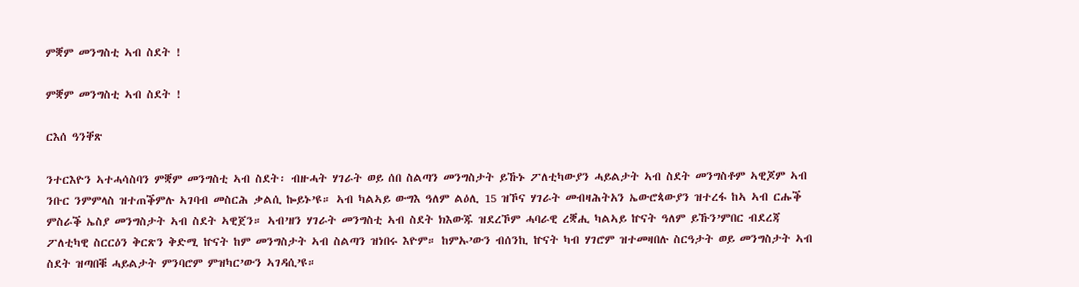ምቛም መንግስቲ ኣብ ስደት !

ምቛም መንግስቲ ኣብ ስደት !

ርእሰ ዓንቐጽ

ንተርእዮን ኣተሓሳስባን ምቛም መንግስቲ ኣብ ስደት፡ ብዙሓት ሃገራት ወይ ሰበ ስልጣን መንግስታት ይኹኑ ፖለቲካውያን ሓይልታት ኣብ ስደት መንግስቶም ኣዊጆም ኣብ ንቡር ንምምላስ ዝተጠቕምሉ ኣገባብ መስርሕ ቃልሲ ኰይኑ’ዩ። ኣብ ካልኣይ ውግእ ዓለም ልዕሊ 15 ዝኾና ሃገራት መብዛሕትአን ኤውሮጳውያን ዝተረፋ ከኣ ኣብ ርሑቕ ምስራቕ ኤስያ መንግስታት ኣብ ስደት ኣዊጀን። ኣብ’ዘን ሃገራት መንግስቲ ኣብ ስደት ክእውጁ ዝደረኾም ሓባራዊ ረቛሒ ካልኣይ ኵናት ዓለም ይኹን’ምበር ብደረጃ ፖለቲካዊ ስርርዕን ቅርጽን ቅድሚ ኵናት ከም መንግስታት ኣብ ስልጣን ዝነበሩ እዮም። ከምኡ’ውን ብሰንኪ ኵናት ካብ ሃገሮም ዝተመዛበሉ ስርዓታት ወይ መንግስታት ኣብ ስደት ዝጣበቑ ሓይልታት ምንባሮም ምዝካር’ውን ኣገዳሲ’ዩ።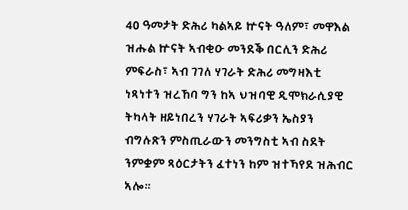40 ዓመታት ድሕሪ ካልኣይ ኵናት ዓለም፣ መዋእል ዝሑል ኵናት ኣብቂዑ መንደቕ በርሊን ድሕሪ ምፍራስ፣ ኣብ ገገለ ሃገራት ድሕሪ መግዛእቲ ነጻነተን ዝረኸባ ግን ከኣ ህዝባዊ ዲሞክራሲያዊ ትካላት ዘይነበረን ሃገራት ኣፍሪቃን ኤስያን ብግሉጽን ምስጢራውን መንግስቲ ኣብ ስደት ንምቋም ጻዕርታትን ፈተነን ከም ዝተኻየደ ዝሕብር ኣሎ።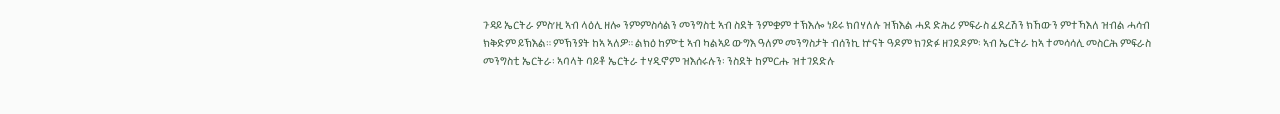ጉዳይ ኤርትራ ምስ’ዚ ኣብ ላዕሊ ዘሎ ንምምስሳልን መንግስቲ ኣብ ስደት ንምቋም ተኽእሎ ነይሩ ክበሃለሉ ዝኽእል ሓደ ድሕሪ ምፍራስ ፈደረሽን ክኸውን ምተኻእለ ዝብል ሓሳብ ክቅድም ይኽእል። ምኽንያት ከኣ ኣለዎ። ልክዕ ከም’ቲ ኣብ ካልኣይ ውግእ ዓለም መንግስታት ብሰንኪ ኵናት ዓዶም ክገድፉ ዘገደዶም፡ ኣብ ኤርትራ ከኣ ተመሳሳሊ መስርሕ ምፍራስ መንግስቲ ኤርትራ፡ ኣባላት ባይቶ ኤርትራ ተሃዲኖም ዝእሰሩሉን፡ ንስደት ከምርሑ ዝተገደድሉ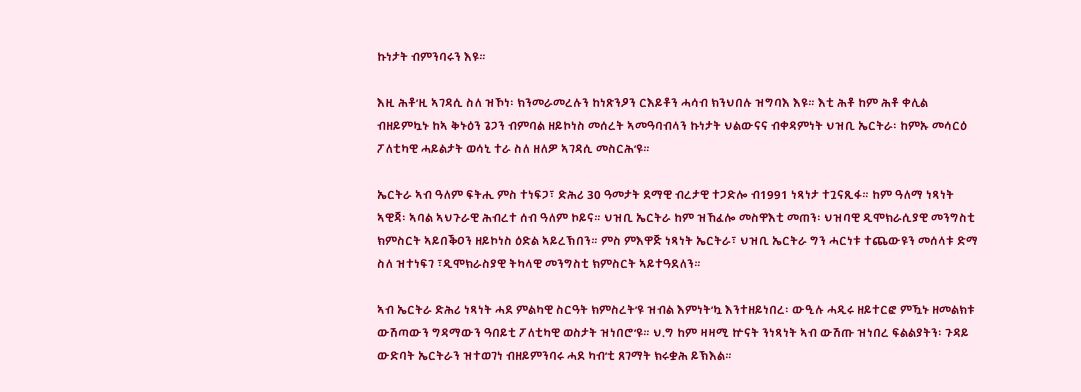ኩነታት ብምንባሩን እዩ።

እዚ ሕቶ’ዚ ኣገዳሲ ስለ ዝኾነ፡ ክንመራመረሉን ከነጽንዖን ርእይቶን ሓሳብ ክንህበሉ ዝግባእ እዩ። እቲ ሕቶ ከም ሕቶ ቀሊል ብዘይምኳኑ ከኣ ቅኑዕን ጌጋን ብምባል ዘይኮነስ መሰረት ኣመዓባብላን ኩነታት ህልውናና ብቀዳምነት ህዝቢ ኤርትራ፡ ከምኡ መሳርዕ ፖለቲካዊ ሓይልታት ወሳኒ ተራ ስለ ዘለዎ ኣገዳሲ መስርሕ’ዩ።

ኤርትራ ኣብ ዓለም ፍትሒ ምስ ተነፍጋ፣ ድሕሪ 30 ዓመታት ደማዊ ብረታዊ ተጋድሎ ብ1991 ነጻነታ ተጓናጺፋ። ከም ዓለማ ነጻነት ኣዊጃ፡ ኣባል ኣህጉራዊ ሕብረተ ሰብ ዓለም ኮይና። ህዝቢ ኤርትራ ከም ዝኸፈሎ መስዋእቲ መጠን፡ ህዝባዊ ዲሞክራሲያዊ መንግስቲ ክምስርት ኣይበቕዐን ዘይኮነስ ዕድል ኣይረኽበን። ምስ ምእዋጅ ነጻነት ኤርትራ፣ ህዝቢ ኤርትራ ግን ሓርነቱ ተጨውዩን መሰላቱ ድማ ስለ ዝተነፍገ ፣ዲሞክራስያዊ ትካላዊ መንግስቲ ክምስርት ኣይተዓደለን።

ኣብ ኤርትራ ድሕሪ ነጻነት ሓደ ምልካዊ ስርዓት ክምስረት’ዩ ዝብል እምነት’ኳ እንተዘይነበረ፡ ውዒሉ ሓዲሩ ዘይተርፎ ምዃኑ ዘመልክቱ ውሽጣውን ግዳማውን ዓበይቲ ፖለቲካዊ ወስታት ዝነበሮ’ዩ። ህ.ግ ከም ዛዛሚ ኵናት ንነጻነት ኣብ ውሽጡ ዝነበረ ፍልልያትን፡ ጉዳይ ውድባት ኤርትራን ዝተወገነ ብዘይምንባሩ ሓደ ካብ’ቲ ጸገማት ክሩቋሕ ይኽእል።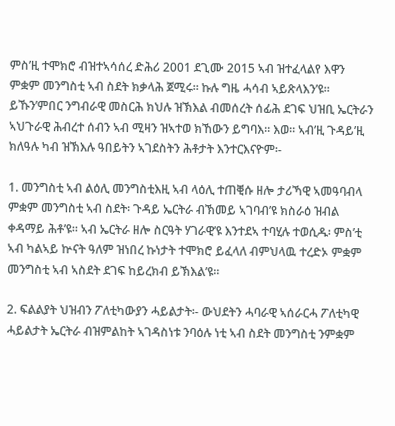ምስ’ዚ ተሞክሮ ብዝተኣሳሰረ ድሕሪ 2001 ደጊሙ 2015 ኣብ ዝተፈላልየ እዋን ምቋም መንግስቲ ኣብ ስደት ክቃላሕ ጀሚሩ። ኩሉ ግዜ ሓሳብ ኣይጽላእን’ዩ። ይኹን’ምበር ንግብራዊ መስርሕ ክህሉ ዝኽእል ብመሰረት ሰፊሕ ደገፍ ህዝቢ ኤርትራን ኣህጉራዊ ሕብረተ ሰብን ኣብ ሚዛን ዝኣተወ ክኸውን ይግባእ። እወ። ኣብ’ዚ ጉዳይ’ዚ ክለዓሉ ካብ ዝኽእሉ ዓበይትን ኣገደስትን ሕቶታት እንተርእናዮም፡-

1. መንግስቲ ኣብ ልዕሊ መንግስቲእዚ ኣብ ላዕሊ ተጠቒሱ ዘሎ ታሪኻዊ ኣመዓባብላ ምቋም መንግስቲ ኣብ ስደት፡ ጉዳይ ኤርትራ ብኽመይ ኣገባብ’ዩ ክስራዕ ዝብል ቀዳማይ ሕቶ’ዩ። ኣብ ኤርትራ ዘሎ ስርዓት ሃገራዊ’ዩ እንተደኣ ተባሂሉ ተወሲዱ፡ ምስ’ቲ ኣብ ካልኣይ ኵናት ዓለም ዝነበረ ኩነታት ተሞክሮ ይፈላለ ብምህላዉ ተረድኦ ምቋም መንግስቲ ኣብ ኣስደት ደገፍ ከይረክብ ይኽእል’ዩ።

2. ፍልልያት ህዝብን ፖለቲካውያን ሓይልታት፡- ውህደትን ሓባራዊ ኣሰራርሓ ፖለቲካዊ ሓይልታት ኤርትራ ብዝምልከት ኣገዳስነቱ ንባዕሉ ነቲ ኣብ ስደት መንግስቲ ንምቋም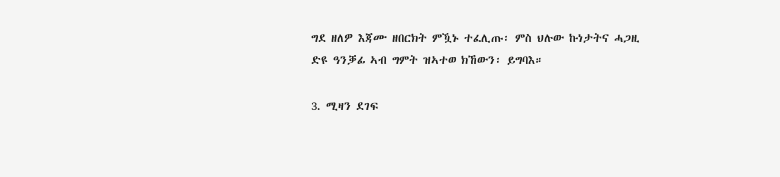ግደ ዘለዎ እጃሙ ዘበርክት ምዃኑ ተፈሊጡ፡ ምስ ህሉው ኩነታትና ሓጋዚ ድዩ ዓንቓፊ ኣብ ግምት ዝኣተወ ክኸውን፡ ይግባእ።

3. ሚዛን ደገፍ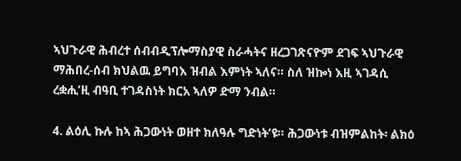ኣህጉራዊ ሕብረተ ሰብብዲፕሎማስያዊ ስራሓትና ዘረጋገጽናዮም ደገፍ ኣህጉራዊ ማሕበረ-ሰብ ክህልዉ ይግባእ ዝብል እምነት ኣለና። ስለ ዝኰነ እዚ ኣገዳሲ ረቋሒ’ዚ ብዓቢ ተገዳስነት ክርአ ኣለዎ ድማ ንብል።

4. ልዕሊ ኩሉ ከኣ ሕጋውነት ወዘተ ክለዓሉ ግድነት’ዩ። ሕጋውነቱ ብዝምልከት፡ ልክዕ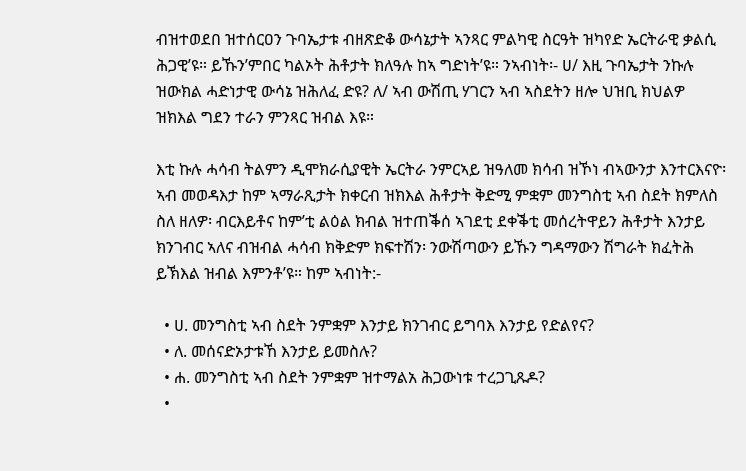ብዝተወደበ ዝተሰርዐን ጉባኤታቱ ብዘጽድቆ ውሳኔታት ኣንጻር ምልካዊ ስርዓት ዝካየድ ኤርትራዊ ቃልሲ ሕጋዊ’ዩ። ይኹን’ምበር ካልኦት ሕቶታት ክለዓሉ ከኣ ግድነት’ዩ። ንኣብነት፡- ሀ/ እዚ ጉባኤታት ንኩሉ ዝውክል ሓድነታዊ ውሳኔ ዝሕለፈ ድዩ? ለ/ ኣብ ውሽጢ ሃገርን ኣብ ኣስደትን ዘሎ ህዝቢ ክህልዎ ዝክእል ግደን ተራን ምንጻር ዝብል እዩ።

እቲ ኩሉ ሓሳብ ትልምን ዲሞክራሲያዊት ኤርትራ ንምርኣይ ዝዓለመ ክሳብ ዝኾነ ብኣውንታ እንተርእናዮ፡ ኣብ መወዳእታ ከም ኣማራጺታት ክቀርብ ዝክእል ሕቶታት ቅድሚ ምቋም መንግስቲ ኣብ ስደት ክምለስ ስለ ዘለዎ፡ ብርእይቶና ከም’ቲ ልዕል ክብል ዝተጠቕሰ ኣገደቲ ደቀቕቲ መሰረትዋይን ሕቶታት እንታይ ክንገብር ኣለና ብዝብል ሓሳብ ክቅድም ክፍተሽን፡ ንውሽጣውን ይኹን ግዳማውን ሽግራት ክፈትሕ ይኽእል ዝብል እምንቶ’ዩ። ከም ኣብነት:-

  • ሀ. መንግስቲ ኣብ ስደት ንምቋም እንታይ ክንገብር ይግባእ እንታይ የድልየና?
  • ለ. መሰናድኦታቱኸ እንታይ ይመስሉ?
  • ሐ. መንግስቲ ኣብ ስደት ንምቋም ዝተማልአ ሕጋውነቱ ተረጋጊጹዶ?
  •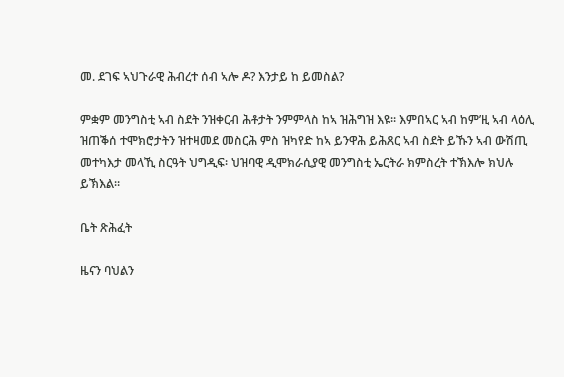መ. ደገፍ ኣህጉራዊ ሕብረተ ሰብ ኣሎ ዶ? እንታይ ከ ይመስል?

ምቋም መንግስቲ ኣብ ስደት ንዝቀርብ ሕቶታት ንምምላስ ከኣ ዝሕግዝ እዩ። እምበኣር ኣብ ከም’ዚ ኣብ ላዕሊ ዝጠቕሰ ተሞክሮታትን ዝተዛመደ መስርሕ ምስ ዝካየድ ከኣ ይንዋሕ ይሕጸር ኣብ ስደት ይኹን ኣብ ውሽጢ መተካእታ መላኺ ስርዓት ህግዲፍ፡ ህዝባዊ ዲሞክራሲያዊ መንግስቲ ኤርትራ ክምስረት ተኽእሎ ክህሉ ይኽእል።

ቤት ጽሕፈት

ዜናን ባህልን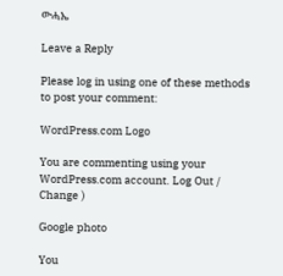ውሓኤ

Leave a Reply

Please log in using one of these methods to post your comment:

WordPress.com Logo

You are commenting using your WordPress.com account. Log Out /  Change )

Google photo

You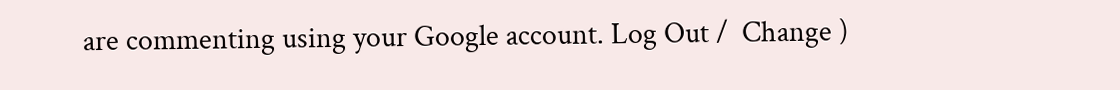are commenting using your Google account. Log Out /  Change )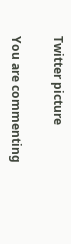Twitter picture

You are commenting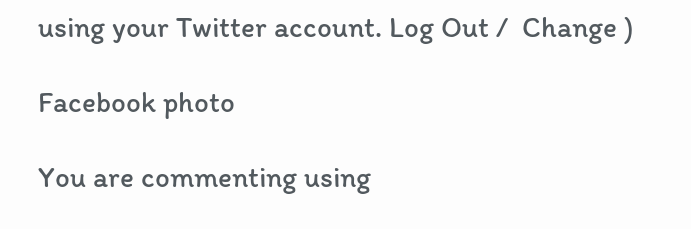using your Twitter account. Log Out /  Change )

Facebook photo

You are commenting using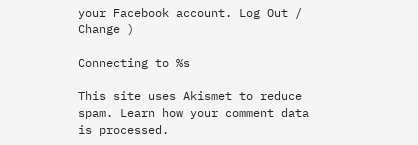your Facebook account. Log Out /  Change )

Connecting to %s

This site uses Akismet to reduce spam. Learn how your comment data is processed.